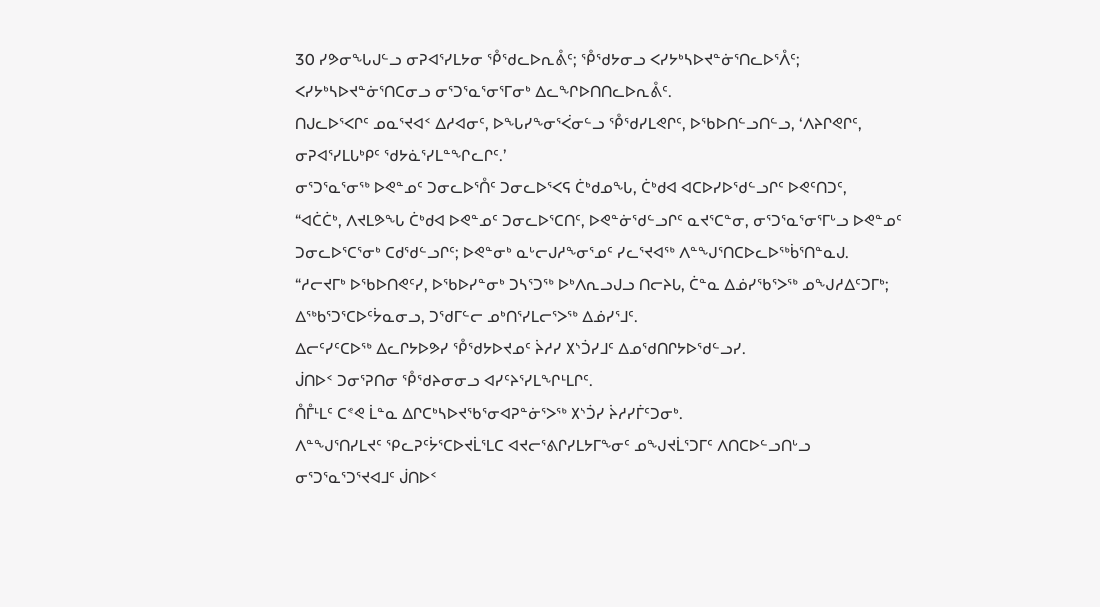30 ᓯᕗᓂᖓᒍᓪᓗ ᓂᕈᐊᕐᓯᒪᔭᓂ ᕾᖁᓚᐅᕆᕔᑦ; ᕾᖁᔭᓂᓗ ᐸᓯᔭᒃᓴᐅᔪᓐᓃᕐᑎᓚᐅᕐᐰᑦ; ᐸᓯᔭᒃᓴᐅᔪᓐᓃᕐᑎᑕᓂᓗ ᓂᕐᑐᕐᓇᕐᓂᕐᒥᓂᒃ ᐃᓚᖏᐅᑎᑎᓚᐅᕆᕔᑦ.
ᑎᒍᓚᐅᕐᐸᒋᑦ ᓄᓇᕐᔪᐊᑉ ᐃᓱᐊᓂᑦ, ᐅᖓᓯᖕᓂᕐᐹᓂᓪᓗ ᕾᖁᓯᒪᕙᒋᑦ, ᐅᖃᐅᑎᓪᓗᑎᓪᓗ, ‘ᐱᔨᒋᕙᒋᑦ, ᓂᕈᐊᕐᓯᒪᒐᒃᑭᑦ ᖁᔭᓈᕐᓯᒪᓐᖏᓚᒋᑦ.’
ᓂᕐᑐᕐᓇᕐᓂᖅ ᐅᕙᓐᓄᑦ ᑐᓂᓚᐅᕐᑍᑦ ᑐᓂᓚᐅᕐᐸᕋ ᑖᒃᑯᓄᖓ, ᑖᒃᑯᐊ ᐊᑕᐅᓯᐅᖁᓪᓗᒋᑦ ᐅᕙᑦᑎᑐᑦ,
“ᐊᑖᑖᒃ, ᐱᔪᒪᕗᖓ ᑖᒃᑯᐊ ᐅᕙᓐᓄᑦ ᑐᓂᓚᐅᕐᑕᑎᑦ, ᐅᕙᓐᓃᖁᓪᓗᒋᑦ ᓇᔪᕐᑕᓐᓂ, ᓂᕐᑐᕐᓇᕐᓂᕐᒥᒡᓗ ᐅᕙᓐᓄᑦ ᑐᓂᓚᐅᕐᑕᕐᓂᒃ ᑕᑯᖁᓪᓗᒋᑦ; ᐅᕙᓐᓂᒃ ᓇᒡᓕᒍᓱᖕᓂᕐᓄᑦ ᓯᓚᕐᔪᐊᖅ ᐱᓐᖑᕐᑎᑕᐅᓚᐅᖅᑳᕐᑎᓐᓇᒍ.
“ᓱᓕᔪᒥᒃ ᐅᖃᐅᑎᕙᑦᓯ, ᐅᖃᐅᓯᓐᓂᒃ ᑐᓴᕐᑐᖅ ᐅᒃᐱᕆᓗᒍᓗ ᑎᓕᔨᒐ, ᑖᓐᓇ ᐃᓅᓯᖃᕐᐳᖅ ᓄᖑᓱᐃᑦᑐᒥᒃ; ᐃᖅᑲᕐᑐᕐᑕᐅᑦᔮᓇᓂᓗ, ᑐᖁᒥᓪᓕ ᓄᒃᑎᕐᓯᒪᓕᕐᐳᖅ ᐃᓅᓯᕐᒧᑦ.
ᐃᓕᑦᓯᑦᑕᐅᖅ ᐃᓚᒋᔭᐅᕗᓯ ᕾᖁᔭᐅᔪᓄᑦ ᔩᓱᓯ ᙭ᔅᑑᓯᒧᑦ ᐃᓄᖁᑎᒋᔭᐅᖁᓪᓗᓯ.
ᒎᑎᐅᑉ ᑐᓂᕐᕈᑎᓂ ᕾᖁᔨᓂᓂᓗ ᐊᓯᑦᔨᕐᓯᒪᖏᒻᒪᒋᑦ.
ᑍᒤᒻᒪᑦ ᑕᕝᕙ ᒫᓐᓇ ᐃᒋᑕᒃᓴᐅᔪᖃᕐᓂᐊᕈᓐᓃᕐᐳᖅ ᙭ᔅᑑᓯ ᔩᓱᓯᒦᑦᑐᓂᒃ.
ᐱᓐᖑᕐᑎᓯᒪᔪᑦ ᕿᓚᕈᑦᔮᕐᑕᐅᔪᒫᕐᒪᑕ ᐊᔪᓕᕐᕕᒋᓯᒪᔭᒥᖕᓂᑦ ᓄᖑᔪᒫᕐᑐᒥᑦ ᐱᑎᑕᐅᓪᓗᑎᒡᓗ ᓂᕐᑐᕐᓇᕐᑐᕐᔪᐊᒧᑦ ᒎᑎᐅᑉ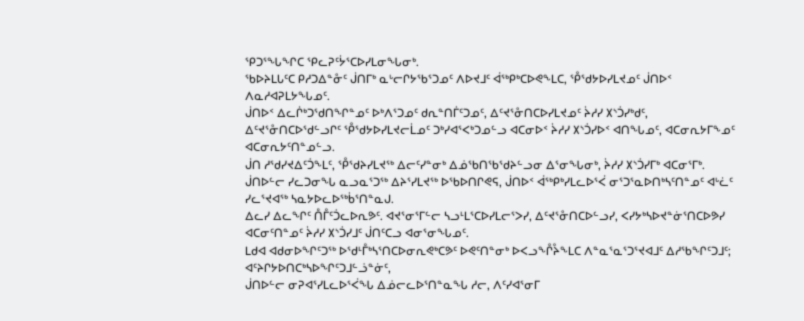ᕿᑐᕐᖓᖏᑕ ᕿᓚᕈᑦᔮᕐᑕᐅᓯᒪᓂᖓᓂᒃ.
ᖃᐅᔨᒪᒐᑦᑕ ᑭᓱᑐᐃᓐᓁᑦ ᒎᑎᒥᒃ ᓇᒡᓕᒋᔭᖃᕐᑐᓄᑦ ᐱᐅᔪᒧᑦ ᐋᖅᑭᒃᑕᐅᕙᖕᒪᑕ, ᕾᖁᔭᐅᓯᒪᔪᓄᑦ ᒎᑎᐅᑉ ᐱᓇᓱᐊᕈᒪᔭᖓᓄᑦ.
ᒎᑎᐅᑉ ᐃᓚᒌᒃᑐᖁᑎᖏᓐᓄᑦ ᐅᒃᐱᕐᑐᓄᑦ ᑯᕆᓐᑎᒦᑦᑐᓄᑦ, ᐃᑦᔪᕐᓁᑎᑕᐅᓯᒪᔪᓄᑦ ᔩᓱᓯ ᙭ᔅᑑᓯᒃᑯᑦ, ᐃᑦᔪᕐᓁᑎᑕᐅᖁᓪᓗᒋᑦ ᕾᖁᔭᐅᓯᒪᔪᓕᒫᓄᑦ ᑐᒃᓯᐊᕐᐸᒃᑐᓄᓪᓗ ᐊᑕᓂᐅᑉ ᔩᓱᓯ ᙭ᔅᑑᓯᐅᑉ ᐊᑎᖓᓄᑦ, ᐊᑕᓂᕆᔭᒥᖕᓄᑦ ᐊᑕᓂᕆᔭᑦᑎᓐᓄᓪᓗ.
ᒎᑎ ᓱᖁᓯᔪᐃᑦᑑᖕᒪᑦ, ᕾᖁᔨᓯᒪᔪᖅ ᐃᓕᑦᓯᓐᓂᒃ ᐃᓅᖃᑎᖃᖁᔨᓪᓗᓂ ᐃᕐᓂᖓᓂᒃ, ᔩᓱᓯ ᙭ᔅᑑᓯᒥᒃ ᐊᑕᓂᕐᒥᒃ.
ᒎᑎᐅᓪᓕ ᓯᓚᑐᓂᖓ ᓇᓗᓇᕐᑐᖅ ᐃᔨᕐᓯᒪᔪᖅ ᐅᖃᐅᑎᒋᕙᕋ, ᒎᑎᐅᑉ ᐋᖅᑭᒃᓯᒪᓚᐅᕐᐹ ᓂᕐᑐᕐᓇᐅᑎᒃᓴᑦᑎᓐᓄᑦ ᐊᒡᓛᑦ ᓯᓚᕐᔪᐊᖅ ᓴᓇᔭᐅᓚᐅᖅᑳᕐᑎᓐᓇᒍ.
ᐃᓚᓯ ᐃᓚᖏᑦ ᑍᒤᑦᑑᓚᐅᕆᕗᑦ. ᐊᔪᕐᓂᕐᒥᓪᓕ ᓴᓗᒻᒪᕐᑕᐅᓯᒪᓕᕐᐳᓯ, ᐃᑦᔪᕐᓁᑎᑕᐅᓪᓗᓯ, ᐸᓯᔭᒃᓴᐅᔪᓐᓃᕐᑎᑕᐅᕗᓯ ᐊᑕᓂᑦᑎᓐᓄᑦ ᔩᓱᓯ ᙭ᔅᑑᓯᒧᑦ ᒎᑎᑦᑕᓗ ᐊᓂᕐᓂᖓᓄᑦ.
ᒪᑯᐊ ᐊᑯᓂᐅᖏᑦᑐᖅ ᐅᖁᒻᒤᒃᓴᕐᑎᑕᐅᓂᕆᕙᒃᑕᕗᑦ ᐅᕙᑦᑎᓐᓂᒃ ᐅᐸᓗᖕᒊᔧᖕᒪᑕ ᐱᓐᓇᕐᓇᕐᑐᕐᔪᐊᒧᑦ ᐃᓱᖃᖏᑦᑐᒧᑦ; ᐊᑦᔨᒋᔭᐅᑎᑕᒃᓴᐅᖏᑦᑐᒧᓪᓘᓐᓃᑦ,
ᒎᑎᐅᓪᓕ ᓂᕈᐊᕐᓯᒪᓚᐅᕐᐹᖓ ᐃᓅᓕᓚᐅᕐᑎᓐᓇᖓ ᓱᓕ, ᐱᑦᓯᐊᕐᓂᒥ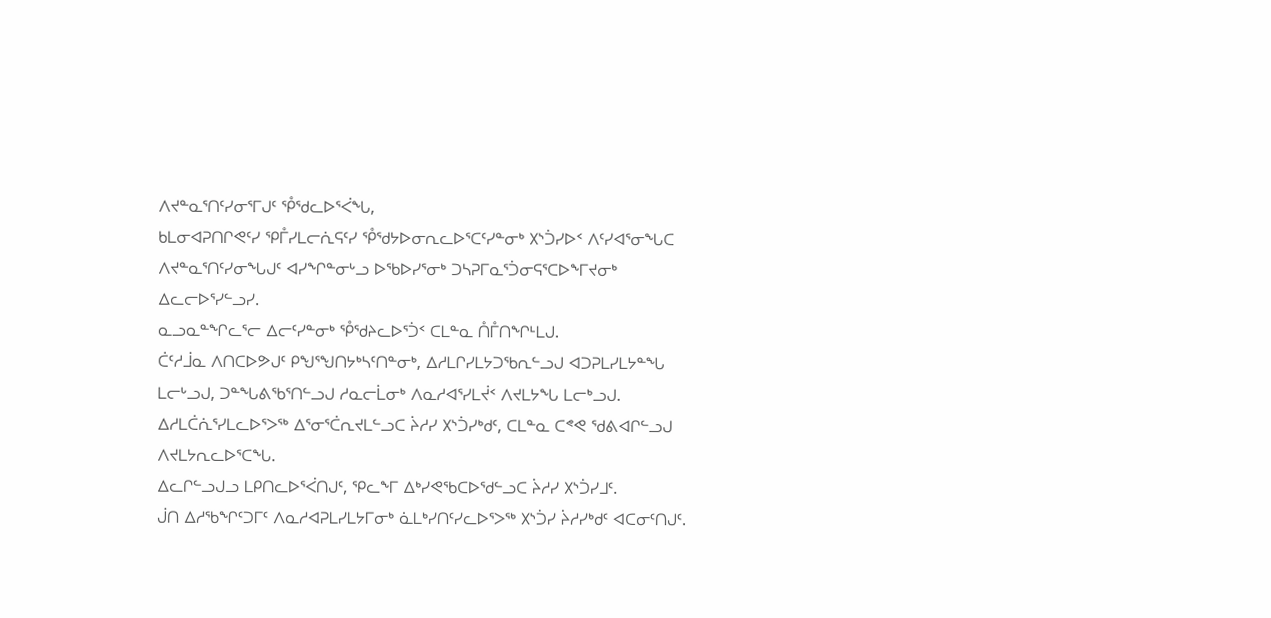ᐱᔪᓐᓇᕐᑎᑦᓯᓂᕐᒥᒍᑦ ᕾᖁᓚᐅᕐᐹᖓ,
ᑲᒪᓂᐊᕈᑎᒋᕙᑦᓯ ᕿᒤᓯᒪᓕᕇᕋᑦᓯ ᕾᖁᔭᐅᓂᕆᓚᐅᕐᑕᑦᓯᓐᓂᒃ ᙭ᔅᑑᓯᐅᑉ ᐱᑦᓯᐊᕐᓂᖓᑕ ᐱᔪᓐᓇᕐᑎᑦᓯᓂᖓᒍᑦ ᐊᓯᖏᓐᓂᒡᓗ ᐅᖃᐅᓯᕐᓂᒃ ᑐᓴᕈᒥᓇᕐᑑᓂᕋᕐᑕᐅᖕᒥᔪᓂᒃ ᐃᓚᓕᐅᕐᓯᓪᓗᓯ.
ᓇᓗᓇᓐᖏᓚᕐᓕ ᐃᓕᑦᓯᓐᓂᒃ ᕾᖁᔨᓚᐅᕐᑑᑉ ᑕᒪᓐᓇ ᑍᒤᑎᖏᒻᒪᒍ.
ᑖᑦᓱᒨᓇ ᐱᑎᑕᐅᕗᒍᑦ ᑭᖑᕐᖑᑎᔭᒃᓴᑦᑎᓐᓂᒃ, ᐃᓱᒪᒋᓯᒪᔭᑐᖃᕆᓪᓗᒍ ᐊᑐᕈᒪᓯᒪᔭᓐᖓ ᒪᓕᒡᓗᒍ, ᑐᓐᖓᕕᖃᕐᑎᓪᓗᒍ ᓱᓇᓕᒫᓂᒃ ᐱᓇᓱᐊᕐᓯᒪᔫᑉ ᐱᔪᒪᔭᖓ ᒪᓕᒃᓗᒍ.
ᐃᓱᒪᑖᕇᕐᓯᒪᓚᐅᕐᐳᖅ ᐃᕐᓂᕐᑖᕆᔪᒪᓪᓗᑕ ᔩᓱᓯ ᙭ᔅᑑᓯᒃᑯᑦ, ᑕᒪᓐᓇ ᑕᕝᕙ ᖁᕕᐊᒋᓪᓗᒍ ᐱᔪᒪᔭᕆᓚᐅᕐᑕᖓ.
ᐃᓚᒋᓪᓗᒍᓗ ᒪᑭᑎᓚᐅᕐᐹᑎᒍᑦ, ᕿᓚᖕᒥ ᐃᒃᓯᕙᖃᑕᐅᖁᓪᓗᑕ ᔩᓱᓯ ᙭ᔅᑑᓯᒧᑦ.
ᒎᑎ ᐃᓱᖃᖏᑦᑐᒥᑦ ᐱᓇᓱᐊᕈᒪᓯᒪᔭᒥᓂᒃ ᓈᒪᒃᓯᑎᑦᓯᓚᐅᕐᐳᖅ ᙭ᔅᑑᓯ ᔩᓱᓯᒃᑯᑦ ᐊᑕᓂᑦᑎᒍᑦ.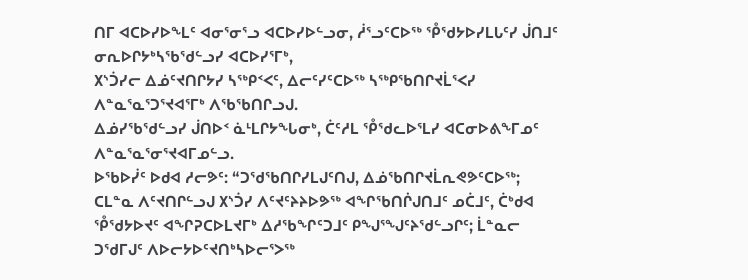ᑎᒥ ᐊᑕᐅᓯᐅᖕᒪᑦ ᐊᓂᕐᓂᕐᓗ ᐊᑕᐅᓯᐅᓪᓗᓂ, ᓲᕐᓗᑦᑕᐅᖅ ᕾᖁᔭᐅᓯᒪᒐᑦᓯ ᒎᑎᒧᑦ ᓂᕆᐅᒋᔭᒃᓴᖃᖁᓪᓗᓯ ᐊᑕᐅᓯᕐᒥᒃ,
᙭ᔅᑑᓯᓕ ᐃᓅᑦᔪᑎᒋᔭᓯ ᓴᖅᑭᑉᐸᑦ, ᐃᓕᑦᓯᑦᑕᐅᖅ ᓴᖅᑭᖃᑎᒋᔪᒫᕐᐸᓯ ᐱᓐᓇᕐᓇᕐᑐᕐᔪᐊᕐᒥᒃ ᐱᖃᖃᑎᒋᓗᒍ.
ᐃᓅᓯᖃᖁᓪᓗᓯ ᒎᑎᐅᑉ ᓈᒻᒪᒋᔭᖓᓂᒃ, ᑖᑦᓱᒪ ᕾᖁᓚᐅᕐᒪᓯ ᐊᑕᓂᐅᕕᖕᒥᓄᑦ ᐱᓐᓇᕐᓇᕐᓂᕐᔪᐊᒥᓄᓪᓗ.
ᐅᖃᐅᓰᑦ ᐅᑯᐊ ᓱᓕᕗᑦ: “ᑐᖁᖃᑎᒋᓯᒪᒍᑦᑎᒍ, ᐃᓅᖃᑎᒋᔪᒫᕆᕙᕗᑦᑕᐅᖅ;
ᑕᒪᓐᓇ ᐱᑦᔪᑎᒋᓪᓗᒍ ᙭ᔅᑑᓯ ᐱᑦᔪᑦᔨᔨᐅᕗᖅ ᐊᖏᖃᑎᒌᒍᑎᒧᑦ ᓄᑖᒧᑦ, ᑖᒃᑯᐊ ᕾᖁᔭᐅᔪᑦ ᐊᖏᕈᑕᐅᒪᔪᒥᒃ ᐃᓱᖃᖏᑦᑐᒧᑦ ᑭᖑᕐᖑᑦᔨᖁᓪᓗᒋᑦ; ᒫᓐᓇᓕ ᑐᖁᒥᒍᑦ ᐱᐅᓕᔭᐅᑦᔪᑎᒃᓴᐅᓕᕐᐳᖅ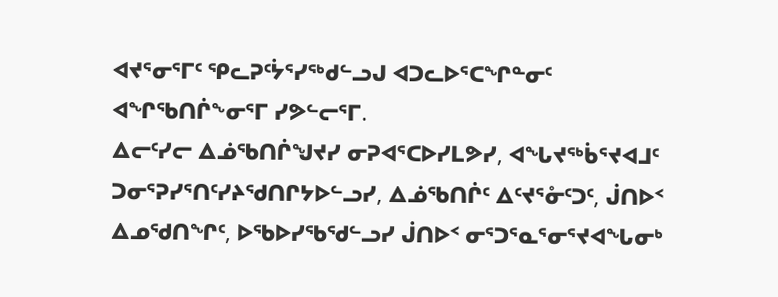ᐊᔪᕐᓂᕐᒥᑦ ᕿᓚᕈᑦᔮᕐᓯᖅᑯᓪᓗᒍ ᐊᑐᓚᐅᕐᑕᖏᓐᓂᑦ ᐊᖏᖃᑎᒌᖕᓂᕐᒥ ᓯᕗᓪᓕᕐᒥ.
ᐃᓕᑦᓯᓕ ᐃᓅᖃᑎᒌᖑᔪᓯ ᓂᕈᐊᕐᑕᐅᓯᒪᕗᓯ, ᐊᖓᔪᖅᑳᕐᔪᐊᒧᑦ ᑐᓂᕐᕈᓯᕐᑎᑦᓯᔨᖁᑎᒋᔭᐅᓪᓗᓯ, ᐃᓅᖃᑎᒌᑦ ᐃᑦᔪᕐᓁᑦᑐᑦ, ᒎᑎᐅᑉ ᐃᓄᖁᑎᖏᑦ, ᐅᖃᐅᓯᖃᖁᓪᓗᓯ ᒎᑎᐅᑉ ᓂᕐᑐᕐᓇᕐᓂᕐᔪᐊᖓᓂᒃ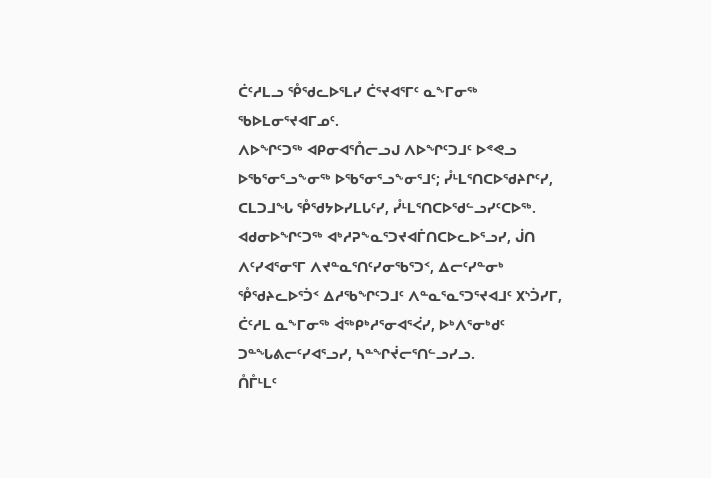ᑖᑦᓱᒪᓗ ᕾᖁᓚᐅᕐᒪᓯ ᑖᕐᔪᐊᕐᒥᑦ ᓇᖕᒥᓂᖅ ᖃᐅᒪᓂᕐᔪᐊᒥᓄᑦ.
ᐱᐅᖏᑦᑐᖅ ᐊᑭᓂᐊᕐᑍᓕᓗᒍ ᐱᐅᖏᑦᑐᒧᑦ ᐅᕝᕙᓗ ᐅᖃᕐᓂᕐᓗᖕᓂᖅ ᐅᖃᕐᓂᕐᓗᖕᓂᕐᒧᑦ; ᓮᒻᒪᕐᑎᑕᐅᖁᔨᒋᑦᓯ, ᑕᒪᑐᒧᖓ ᕾᖁᔭᐅᓯᒪᒐᑦᓯ, ᓮᒻᒪᕐᑎᑕᐅᖁᓪᓗᓯᑦᑕᐅᖅ.
ᐊᑯᓂᐅᖏᑦᑐᖅ ᐊᒃᓱᕈᖕᓇᕐᑐᔪᐊᒦᑎᑕᐅᓚᐅᕐᓗᓯ, ᒎᑎ ᐱᑦᓯᐊᕐᓂᕐᒥ ᐱᔪᓐᓇᕐᑎᑦᓯᓂᖃᕐᑐᑉ, ᐃᓕᑦᓯᓐᓂᒃ ᕾᖁᔨᓚᐅᕐᑑᑉ ᐃᓱᖃᖏᑦᑐᒧᑦ ᐱᓐᓇᕐᓇᕐᑐᕐᔪᐊᒧᑦ ᙭ᔅᑑᓯᒥ, ᑖᑦᓱᒪ ᓇᖕᒥᓂᖅ ᐋᖅᑭᒃᓱᕐᓂᐊᕐᐹᓯ, ᐅᒃᐱᕐᓂᒃᑯᑦ ᑐᓐᖓᕕᓕᑦᓯᐊᕐᓗᓯ, ᓴᓐᖏᔫᓕᕐᑎᓪᓗᓯᓗ.
ᑍᒤᒻᒪᑦ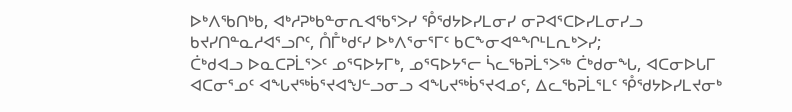ᐅᒃᐱᖃᑎᒃᑲ, ᐊᒃᓱᕈᒃᑲᓐᓂᕆᐊᖃᕐᐳᓯ ᕾᖁᔭᐅᓯᒪᓂᓯ ᓂᕈᐊᕐᑕᐅᓯᒪᓂᓯᓗ ᑲᔪᓯᑎᓐᓇᓱᐊᕐᓗᒋᑦ, ᑍᒤᒃᑯᑦᓯ ᐅᒃᐱᕐᓂᕐᒥᑦ ᑲᑕᖕᓂᐊᓐᖏᒻᒪᕆᒃᐳᓯ;
ᑖᒃᑯᐊᓗ ᐅᓇᑕᕈᒫᕐᐳᑦ ᓄᕐᕋᐅᔭᒥᒃ, ᓄᕐᕋᐅᔭᕐᓕ ᓵᓚᖃᕈᒫᕐᐳᖅ ᑖᒃᑯᓂᖓ, ᐊᑕᓂᐅᒐᒥ ᐊᑕᓂᕐᓄᑦ ᐊᖓᔪᖅᑳᕐᔪᐊᖑᓪᓗᓂᓗ ᐊᖓᔪᖅᑳᕐᔪᐊᓄᑦ, ᐃᓚᖃᕈᒫᕐᒪᑦ ᕾᖁᔭᐅᓯᒪᔪᓂᒃ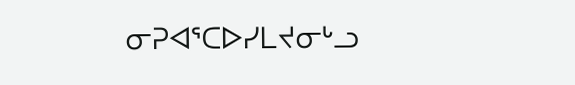ᓂᕈᐊᕐᑕᐅᓯᒪᔪᓂᒡᓗ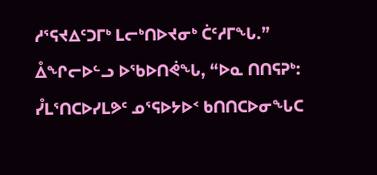ᓱᕐᕋᔪᐃᑦᑐᒥᒃ ᒪᓕᒃᑎᐅᔪᓂᒃ ᑖᑦᓱᒥᖓ.”
ᐂᖏᓕᐅᓪᓗ ᐅᖃᐅᑎᕚᖓ, “ᐅᓇ ᑎᑎᕋᕈᒃ: ᓮᒪᕐᑎᑕᐅᓯᒪᕗᑦ ᓄᕐᕋᐅᔭᐅᑉ ᑲᑎᑎᑕᐅᓂᖓᑕ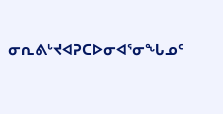ᓂᕆᕕᒡᔪᐊᕈᑕᐅᓂᐊᕐᓂᖓᓄᑦ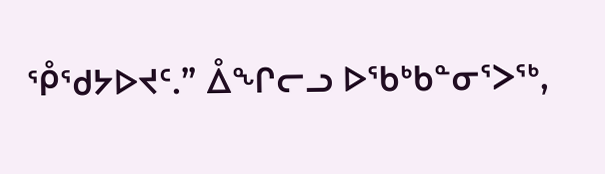ᕾᖁᔭᐅᔪᑦ.” ᐂᖏᓕᓗ ᐅᖃᒃᑲᓐᓂᕐᐳᖅ,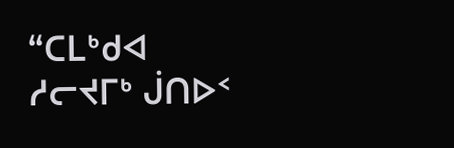“ᑕᒪᒃᑯᐊ ᓱᓕᔪᒥᒃ ᒎᑎᐅᑉ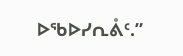ᐅᖃᐅᓯᕆᕔᑦ.”